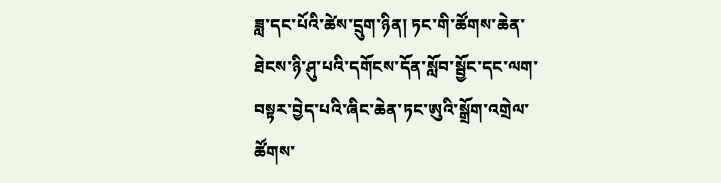ཟླ་དང་པོའི་ཚེས་དྲུག་ཉིན། ཏང་གི་ཚོགས་ཆེན་ཐེངས་ཉི་ཤུ་པའི་དགོངས་དོན་སློབ་སྦྱོང་དང་ལག་བསྟར་བྱེད་པའི་ཞིང་ཆེན་ཏང་ཨུའི་སྒྲོག་འགྲེལ་ཚོགས་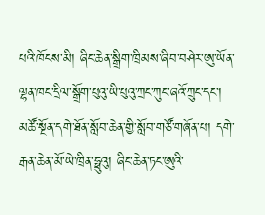པའི་ཁོངས་མི། ཞིང་ཆེན་སྒྲིག་ཁྲིམས་ཞིབ་བཤེར་ཨུ་ཡོན་ལྷན་ཁང་དྲིལ་སྒྲོག་པུའུ་ཡི་པུའུ་ཀྲང་ཀུང་ཞའོ་ཀྲུང་དང་། མཚོ་སྔོན་དགེ་ཐོན་སློབ་ཆེན་གྱི་སློབ་གཙོ་གཞོན་པ། དགེ་རྒན་ཆེན་མོ་ཡེ་ཁྲིན་ཧྥུའུ། ཞིང་ཆེན་ཏང་ཨུའི་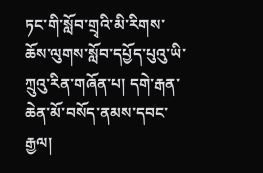ཏང་གི་སློབ་གྲྭའི་མི་རིགས་ཆོས་ལུགས་སློབ་དཔྱོད་པུའུ་ཡི་ཀྲུའུ་རིན་གཞོན་པ། དགེ་རྒན་ཆེན་མོ་བསོད་ནམས་དབང་རྒྱལ།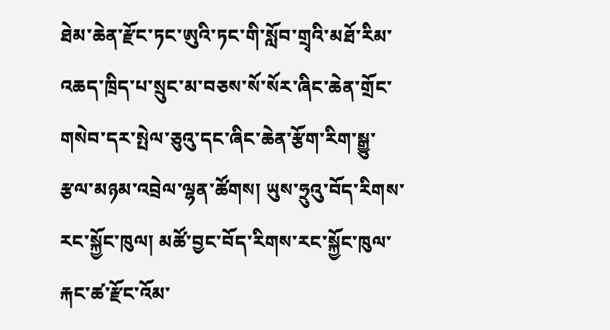ཐེམ་ཆེན་རྫོང་ཏང་ཨུའི་ཏང་གི་སློབ་གྲྭའི་མཐོ་རིམ་འཆད་ཁྲིད་པ་སྲུང་མ་བཅས་སོ་སོར་ཞིང་ཆེན་གྲོང་གསེབ་དར་སྤེལ་ཅུའུ་དང་ཞིང་ཆེན་རྩོག་རིག་སྒྱུ་རྩལ་མཉམ་འབྲེལ་ལྷན་ཚོགས། ཡུས་ཧྲུའུ་བོད་རིགས་རང་སྐྱོང་ཁུལ། མཚོ་བྱང་བོད་རིགས་རང་སྐྱོང་ཁུལ་རྐང་ཚ་རྫོང་འོམ་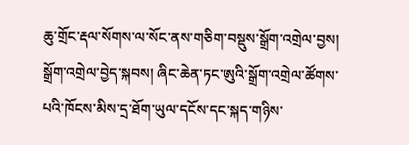ཆུ་གྲོང་རྡལ་སོགས་ལ་སོང་ནས་གཅིག་བསྡུས་སྒྲོག་འགྲེལ་བྱས།
སྒྲོག་འགྲེལ་བྱེད་སྐབས། ཞིང་ཆེན་ཏང་ཨུའི་སྒྲོག་འགྲེལ་ཚོགས་པའི་ཁོངས་མིས་དྲ་ཐོག་ཡུལ་དངོས་དང་སྐད་གཉིས་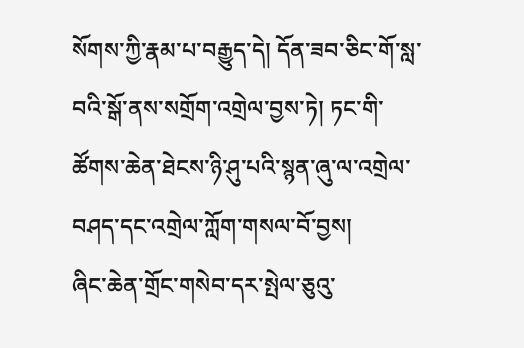སོགས་ཀྱི་རྣམ་པ་བརྒྱུད་དེ། དོན་ཟབ་ཅིང་གོ་སླ་བའི་སྒོ་ནས་སགྲོག་འགྲེལ་བྱས་ཏེ། ཏང་གི་ཚོགས་ཆེན་ཐེངས་ཉི་ཤུ་པའི་སྙན་ཞུ་ལ་འགྲེལ་བཤད་དང་འགྲེལ་ཀློག་གསལ་བོ་བྱས།
ཞིང་ཆེན་གྲོང་གསེབ་དར་སྤེལ་ཅུའུ་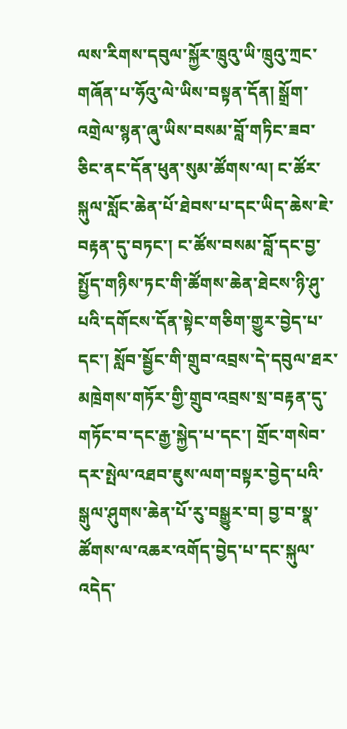ལས་རིགས་དབུལ་སྐྱོར་ཁྲུའུ་ཡི་ཁྲུའུ་ཀྲང་གཞོན་པ་ཧོའུ་ལེ་ཡིས་བསྟན་དོན། སྒྲོག་འགྲེལ་སྙན་ཞུ་ཡིས་བསམ་བློ་གཏིང་ཟབ་ཅིང་ནང་དོན་ཕུན་སུམ་ཚོགས་ལ། ང་ཚོར་སྐུལ་སློང་ཆེན་པོ་ཐེབས་པ་དང་ཡིད་ཆེས་ཇེ་བརྟན་དུ་བཏང་། ང་ཚོས་བསམ་བློ་དང་བྱ་སྤྱོད་གཉིས་ཏང་གི་ཚོགས་ཆེན་ཐེངས་ཉི་ཤུ་པའི་དགོངས་དོན་སྟེང་གཅིག་གྱུར་བྱེད་པ་དང་། སློབ་སྦྱོང་གི་གྲུབ་འབྲས་དེ་དབུལ་ཐར་མཁྲེགས་གཏོར་གྱི་གྲུབ་འབྲས་སྲ་བརྟན་དུ་གཏོང་བ་དང་རྒྱ་སྐྱེད་པ་དང་། གྲོང་གསེབ་དར་སྤེལ་འཐབ་ཇུས་ལག་བསྟར་བྱེད་པའི་སྒུལ་ཤུགས་ཆེན་པོ་རུ་བསྒྱུར་བ། བྱ་བ་སྣ་ཚོགས་ལ་འཆར་འགོད་བྱེད་པ་དང་སྐུལ་འདེད་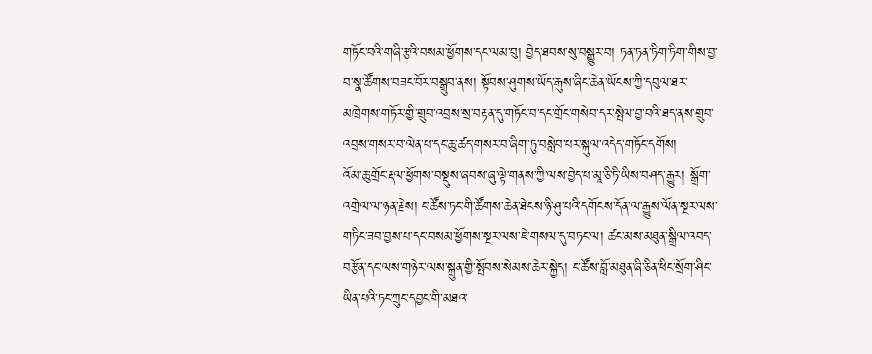གཏོང་བའི་གཞི་རྩའི་བསམ་ཕྱོགས་དང་ལམ་བུ། བྱེད་ཐབས་སུ་བསྒྱུར་བ། ཏན་ཏན་ཏིག་ཏིག་གིས་བྱ་བ་སྣ་ཚོགས་བཟང་བོར་བསྒྲུབ་ནས། སྟོབས་ཤུགས་ཡོད་རྒུས་ཞིང་ཆེན་ཡོངས་ཀྱི་དབུལ་ཐར་མཁྲེགས་གཏོར་གྱི་གྲུབ་འབྲས་སྲ་བརྟན་དུ་གཏོང་བ་དང་གྲོང་གསེབ་དར་སྤེལ་བྱ་བའི་ཐད་ནས་གྲུབ་འབྲས་གསར་བ་ལེན་པ་དང་ཆུ་ཚད་གསར་བ་ཞིག་ཏུ་བསླེབ་པར་སྐུལ་འདེད་གཏོང་དགོས།
འོམ་ཆུ་གྲོང་རྡལ་ཕྱོགས་བསྡུས་ཞབས་ཞུ་ལྟེ་གནས་ཀྱི་ལས་བྱེད་པ་མཱ་ཅི་ཏི་ཡིས་བཤད་རྒྱུར། སྒྲོག་འགྲེལ་ལ་ཉན་རྗེས། ང་ཚོས་ཏང་གི་ཚོགས་ཆེན་ཐེངས་ཉི་ཤུ་པའི་དགོངས་དོན་ལ་རྒྱུས་ལོན་སྔར་ལས་གཏིང་ཟབ་བྱས་པ་དང་བསམ་ཕྱོགས་སྔར་ལས་ཇེ་གསལ་དུ་བཏང་ལ། ཚང་མས་མཐུན་སྒྲིལ་འབད་བརྩོན་དང་ལས་གཉེར་ལས་སྐྲུན་གྱི་སྤོབས་སེམས་ཆེར་སྐྱེད། ང་ཚོས་བློ་མཐུན་ཞི་ཅིན་ཕིང་སྲོག་ཤིང་ཡིན་པའི་ཏང་ཀྲུང་དབྱང་གི་མཐའ་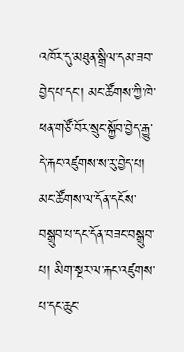འཁོར་དུ་མཐུན་སྒྲིལ་དམ་ཟབ་བྱེད་པ་དང་། མང་ཚོགས་ཀྱི་ཁེ་ཕན་གཙོ་བོར་སྲུང་སྐྱོབ་བྱེད་རྒྱུ་དེ་རྐང་འཛུགས་ས་རུ་བྱེད་པ། མང་ཚོགས་ལ་དོན་དངོས་བསྒྲུབ་པ་དང་དོན་བཟང་བསྒྲུབ་པ། མིག་སྔར་ལ་རྐང་འཛུགས་པ་དང་ཆུང་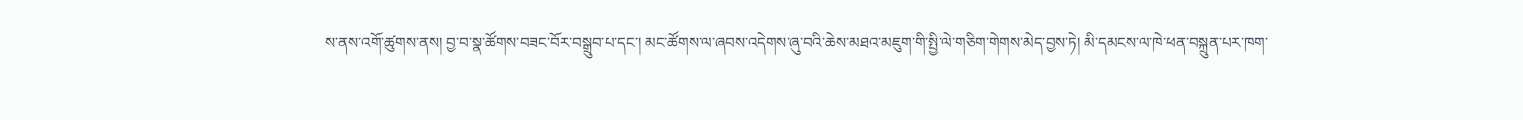ས་ནས་འགོ་ཚུགས་ནས། བྱ་བ་སྣ་ཚོགས་བཟང་བོར་བསྒྲུབ་པ་དང་། མང་ཚོགས་ལ་ཞབས་འདེགས་ཞུ་བའི་ཆེས་མཐའ་མཇུག་གི་སྤྱི་ལེ་གཅིག་གེགས་མེད་བྱས་ཏེ། མི་དམངས་ལ་ཁེ་ཕན་བསྐྲུན་པར་ཁག་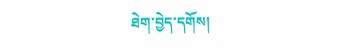ཐེག་བྱེད་དགོས།